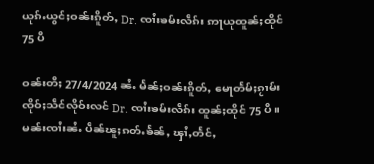ယုၵ်ႉယွင်ႈဝၼ်းၵိူတ်ႇ Dr. ၸၢႆးၶမ်းလဵၵ်း ဢႃယုထူၼ်ႈထိုင် 75 ပီ

ဝၼ်းတီႈ 27/4/2024 ၼႆႉ မႅၼ်ႈဝၼ်းၵိူတ်ႇ မေႃတႅမ်ႈၵႂၢမ်း ၸိုဝ်ႈသဵင်လိုဝ်းလင် Dr. ၸၢႆးၶမ်းလဵၵ်း ထူၼ်ႈထိုင် 75 ပီ ။ မၼ်းၸၢႆးၼႆႉ ပဵၼ်ၽူႈၵတ်ႉၶႅၼ်ႇ ၾၢႆႇတႅင်ႇ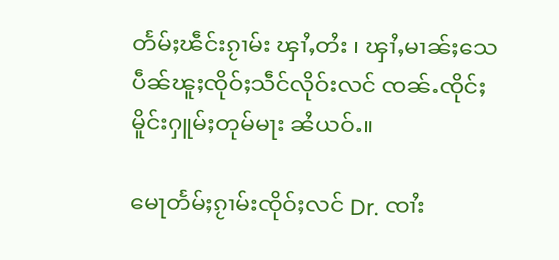တႅမ်ႈၽဵင်းၵႂၢမ်း ၾၢႆႇတႆး ၊ ၾၢႆႇမၢၼ်ႈသေ ပဵၼ်ၽူႈၸိုဝ်ႈသဵင်လိုဝ်းလင် ၸၼ်ႉၸိုင်ႈမိူင်းႁူမ်ႈတုမ်မႃး ၼႆယဝ်ႉ။

မေႃတႅမ်ႈၵႂၢမ်းၸိုဝ်ႈလင် Dr. ၸၢႆး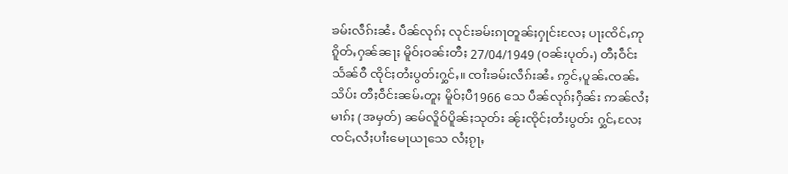ၶမ်းလဵၵ်းၼႆႉ ပဵၼ်လုၵ်ႈ လုင်းၶမ်းၵႃတူၼ်ႈႁုင်းလႄႈ ပႃႈၸိင်ႇဢု ၵိူတ်ႇႁၼ်ၼႃႈ မိူဝ်ႈဝၼ်းတီႈ 27/04/1949 (ဝၼ်းပုတ်ႉ) တီႈဝဵင်းသႅၼ်ဝီ ၸိုင်ႈတႆးပွတ်းႁွင်ႇ။ ၸၢႆးၶမ်းလဵၵ်းၼႆႉ ဢွင်ႇပူၼ်ႉၸၼ်ႉသိပ်း တီႈဝဵင်းၼမ်ႉတူႈ မိူဝ်ႈပီ1966 သေ ပဵၼ်လုၵ်ႈႁဵၼ်း ဢၼ်လႆႈမၢၵ်ႈ (အမှတ်) ၼမ်လိူဝ်ပိူၼ်ႈသုတ်း ၼႂ်းၸိုင်ႈတႆးပွတ်း ႁွင်ႇလႄႈ ၸင်ႇလႆႈပၢႆးမေႃယႃသေ လႆႈၵႂႃႇ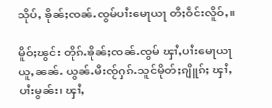သိုပ်ႇ ၶိုၼ်ႈၸၼ်ႉၸွမ်ပၢႆးမေႃယႃ တီႈဝဵင်းလိူဝ်ႇ။

မိူဝ်ႈၽွင်း တိုၵ်ႉၶိုၼ်ႈၸၼ်ႉၸွမ် ၾၢႆႇပၢႆးမေႃယႃယူႇၼၼ်ႉ ယွၼ်ႉမီးၸႂ်ႁၵ်ႉသူင်မိုတ်ႈၵျိူၵ်ႈ ၾၢႆႇပၢႆးမွၼ်း၊ ၾၢႆႇ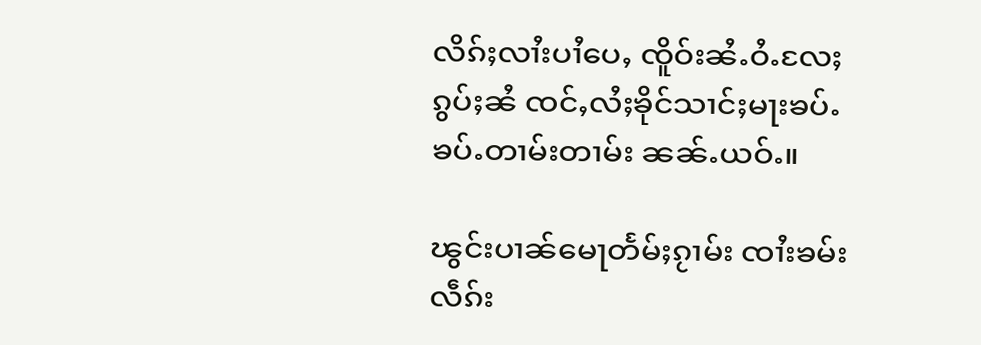လိၵ်ႈလၢႆးပၢႆပေႇ ၸိူဝ်းၼႆႉဝႆႉလႄႈ ၵွပ်ႈၼႆ ၸင်ႇလႆႈၶိုင်သၢင်ႈမႃးၶပ်ႉၶပ်ႉတၢမ်းတၢမ်း ၼၼ်ႉယဝ်ႉ။

ၽွင်းပၢၼ်မေႃတႅမ်ႈၵႂၢမ်း ၸၢႆးၶမ်းလဵၵ်း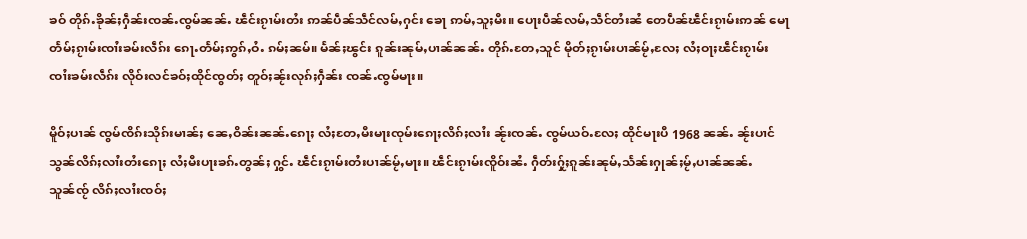ၶဝ် တိုၵ်ႉၶိုၼ်ႈႁဵၼ်းၸၼ်ႉၸွမ်ၼၼ်ႉ ၽဵင်းၵႂၢမ်းတႆး ဢၼ်ပဵၼ်သဵင်လမ်ႇႁင်း ၶေႃ ဢမ်ႇသူႈမီး။ ပေႃးပဵၼ်လမ်ႇသဵင်တႆးၼႆ တေပဵၼ်ၽဵင်းၵႂၢမ်းဢၼ် မေႃတႅမ်ႈၵႂၢမ်းၸၢႆးၶမ်းလဵၵ်း ၵေႃႉတႅမ်ႈဢွၵ်ႇဝႆႉ ၵမ်ႈၼမ်။ မႅၼ်ႈၽွင်း ၵူၼ်းၼုမ်ႇပၢၼ်ၼၼ်ႉ တိုၵ်ႉတႄႇသူင် မိုတ်ႈၵႂၢမ်းပၢၼ်မႂ်ႇလႄႈ လႆႈဝႃႈၽဵင်းၵႂၢမ်းၸၢႆးၶမ်းလဵၵ်း လိုဝ်းလင်ၶဝ်ႈထိုင်ၸွတ်ႈ တူဝ်ႈၼႂ်းလုၵ်ႈႁဵၼ်း ၸၼ်ႉၸွမ်မႃး။

မိူဝ်ႈပၢၼ် ၸွမ်ၸိၵ်းသိုၵ်းမၢၼ်ႈ ၼေႇဝိၼ်းၼၼ်ႉၵေႃႈ လႆႈတႄႇမီးမႃးၸုမ်းၵေႃႈလိၵ်ႈလၢႆး ၼႂ်းၸၼ်ႉ ၸွမ်ယဝ်ႉလႄႈ ထိုင်မႃးပီ 1968 ၼၼ်ႉ ၼႂ်းပၢင်သွၼ်လိၵ်ႈလၢႆးတႆးၵေႃႈ လႆႈမီးပႃးၶၵ်ႉတွၼ်ႈ ႁွင်ႉ ၽဵင်းၵႂၢမ်းတႆးပၢၼ်မႂ်ႇမႃး။ ၽဵင်းၵႂၢမ်းၸိူဝ်းၼႆႉ ႁဵတ်းႁႂ်ႈၵူၼ်းၼုမ်ႇသႅၼ်းႁုၼ်ႈမႂ်ႇပၢၼ်ၼၼ်ႉ သူၼ်ၸႂ် လိၵ်ႈလၢႆးၸဝ်ႈ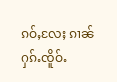ၵဝ်ႇလႄႈ ၵၢၼ်ႁၵ်ႉၸိူဝ်ႉ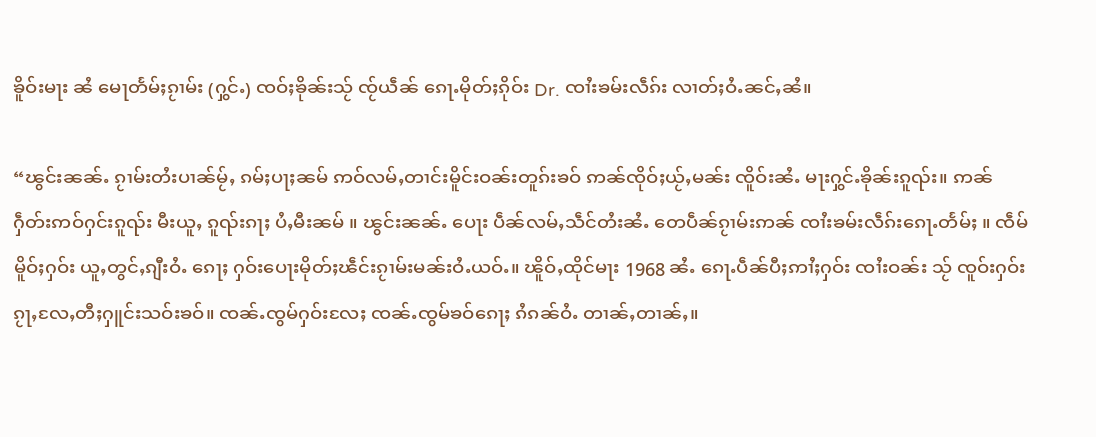ၶိူဝ်းမႃး ၼႆ မေႃတႅမ်ႈၵႂၢမ်း (ႁွင်ႉ) ၸဝ်ႈၶိုၼ်းသႂ် ၸႂ်ယဵၼ် ၵေႃႉမိုတ်ႈၵိုဝ်း Dr. ၸၢႆးၶမ်းလဵၵ်း လၢတ်ႈဝႆႉၼင်ႇၼႆ။

“ၽွင်းၼၼ်ႉ ၵႂၢမ်းတႆးပၢၼ်မႂ်ႇ ၵမ်ႈပႃႈၼမ် ဢဝ်လမ်ႇတၢင်းမိူင်းဝၼ်းတူၵ်းၶဝ် ဢၼ်ၸိုဝ်ႈယႂ်ႇမၼ်း ၸိူဝ်းၼႆႉ မႃးႁွင်ႉၶိုၼ်းၵူၺ်း။ ဢၼ်ႁဵတ်းဢဝ်ႁင်းၵူၺ်း မီးယူႇ ၵူၺ်းၵႃႈ ပႆႇမီးၼမ် ။ ၽွင်းၼၼ်ႉ ပေႃး ပဵၼ်လမ်ႇသဵင်တႆးၼႆႉ တေပဵၼ်ၵႂၢမ်းဢၼ် ၸၢႆးၶမ်းလဵၵ်းၵေႃႉတႅမ်ႈ ။ ၸဵမ်မိူဝ်ႈႁဝ်း ယူႇတွင်ႇၵျီးဝႆႉ ၵေႃႈ ႁဝ်းပေႃးမိုတ်ႈၽဵင်းၵႂၢမ်းမၼ်းဝႆႉယဝ်ႉ။ ၽိူဝ်ႇထိုင်မႃး 1968 ၼႆႉ ၵေႃႉပဵၼ်ပီႈဢၢႆႈႁဝ်း ၸၢႆးဝၼ်း သႂ် ၸူဝ်းႁဝ်းၵႂႃႇလႄႇတီႈႁူင်းသဝ်းၶဝ်။ ၸၼ်ႉၸွမ်ႁဝ်းလႄႈ ၸၼ်ႉၸွမ်ၶဝ်ၵေႃႈ ၵႆၵၼ်ဝႆႉ တၢၼ်ႇတၢၼ်ႇ။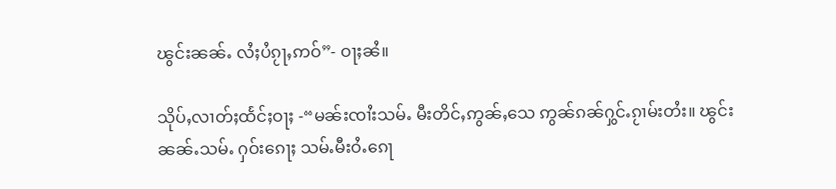ၽွင်းၼၼ်ႉ လႆႈပႆၵႂႃႇဢဝ်”- ဝႃႈၼႆ။

သိုပ်ႇလၢတ်ႈထႅင်ႈဝႃႈ -“မၼ်းၸၢႆးသမ်ႉ မီးတိင်ႇဢွၼ်ႇသေ ဢွၼ်ၵၼ်ႁွင်ႉၵႂၢမ်းတႆး။ ၽွင်းၼၼ်ႉသမ်ႉ ႁဝ်းၵေႃႈ သမ်ႉမီးဝႆႉၵေႃ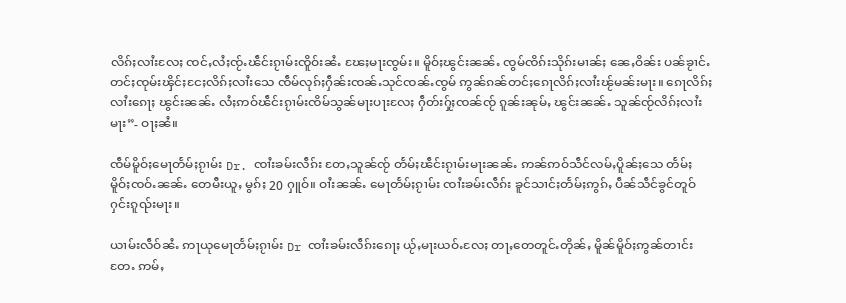လိၵ်ႈလၢႆးလႄႈ ၸင်ႇလႆႈၸႂ်ႉၽဵင်းၵႂၢမ်းၸိူဝ်းၼႆႉ ၽႄႈမႃးၸွမ်း။ မိူဝ်ႈၽွင်းၼၼ်ႉ ၸွမ်ၸိၵ်းသိုၵ်းမၢၼ်ႈ ၼေႇဝိၼ်း ပၼ်ၶႂၢင်ႉတင်ႈၸုမ်းၾိင်ႈငႄႈလိၵ်ႈလၢႆးသေ ၸဵမ်လုၵ်ႈႁဵၼ်းၸၼ်ႉသုင်ၸၼ်ႉၸွမ် ဢွၼ်ၵၼ်တင်ႈၵေႃလိၵ်ႈလၢႆးၽႂ်မၼ်းမႃး။ ၵေႃလိၵ်ႈလၢႆးၵေႃႈ ၽွင်းၼၼ်ႉ လႆႈဢဝ်ၽဵင်းၵႂၢမ်းၸိမ်သွၼ်မႃးပႃးလႄႈ ႁဵတ်းႁႂ်ႈၸၼ်ၸႂ် ၵူၼ်းၼုမ်ႇ ၽွင်းၼၼ်ႉ သူၼ်ၸႂ်လိၵ်ႈလၢႆးမႃး”- ဝႃႈၼႆ။

ၸဵမ်မိူဝ်ႈမေႃတႅမ်ႈၵႂၢမ်း Dr. ၸၢႆးၶမ်းလဵၵ်း တႄႇသူၼ်ၸႂ် တႅမ်ႈၽဵင်းၵႂၢမ်းမႃးၼၼ်ႉ ဢၼ်ဢဝ်သဵင်လမ်ႇပိူၼ်ႈသေ တႅမ်ႈမိူဝ်ႈၸဝ်ႉၼၼ်ႉ တေမီးယူႇ မွၵ်ႈ 20 ႁူဝ်။ ဝၢႆးၼၼ်ႉ မေႃတႅမ်ႈၵႂၢမ်း ၸၢႆးၶမ်းလဵၵ်း ၶူင်သၢင်ႈတႅမ်ႈဢွၵ်ႇ ပဵၼ်သဵင်ၶွင်တူဝ်ႁင်းၵူၺ်းမႃး။

ယၢမ်းလဵဝ်ၼႆႉ ဢႃယုမေႃတႅမ်ႈၵႂၢမ်း Dr ၸၢႆးၶမ်းလဵၵ်းၵေႃႈ ယႂ်ႇမႃးယဝ်ႉလႄႈ တႃႇတေတူင်ႉတိုၼ်ႇ မိူၼ်မိူဝ်ႈဢွၼ်တၢင်းတႄႉ ဢမ်ႇ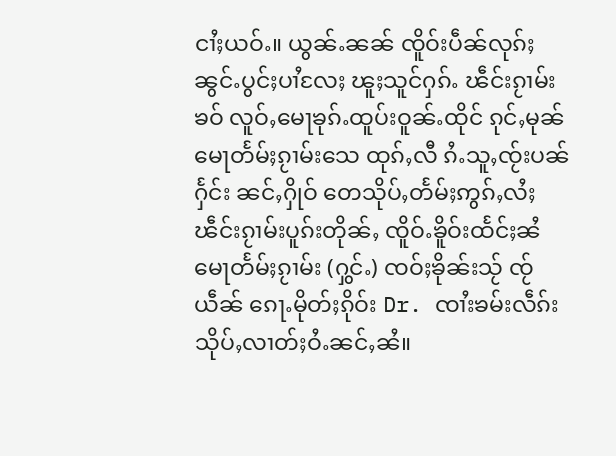ငၢႆႈယဝ်ႉ။ ယွၼ်ႉၼၼ် ၸိူဝ်းပဵၼ်လုၵ်ႈၼွင်ႉပွင်ႈပၢႆလႄႈ ၽူႈသူင်ႁၵ်ႉ ၽဵင်းၵႂၢမ်းၶဝ် လူဝ်ႇမေႃၶုၵ်ႉထူပ်းဝူၼ်ႉထိုင် ၵုင်ႇမုၼ်မေႃတႅမ်ႈၵႂၢမ်းသေ ထုၵ်ႇလီ ၵႆႉသူႇၸႂ်းပၼ်ႁႅင်း ၼင်ႇႁိုဝ် တေသိုပ်ႇတႅမ်ႈဢွၵ်ႇလႆႈ ၽဵင်းၵႂၢမ်းပူၵ်းတိုၼ်ႇ ၸိူဝ်ႉၶိူဝ်းထႅင်ႈၼႆ မေႃတႅမ်ႈၵႂၢမ်း (ႁွင်ႉ) ၸဝ်ႈၶိုၼ်းသႂ် ၸႂ်ယဵၼ် ၵေႃႉမိုတ်ႈၵိုဝ်း Dr. ၸၢႆးၶမ်းလဵၵ်း သိုပ်ႇလၢတ်ႈဝႆႉၼင်ႇၼႆ။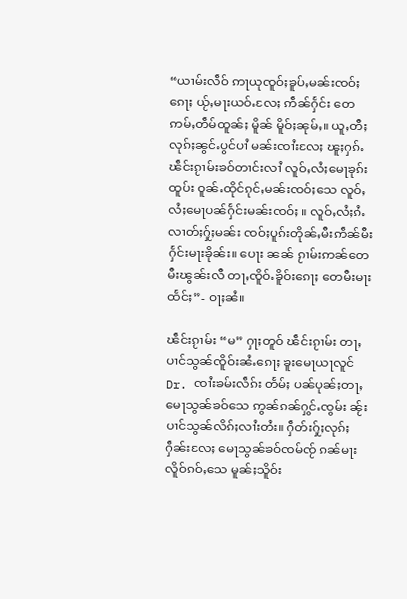“ယၢမ်းလဵဝ် ဢႃယုၸူဝ်ႈၶူပ်ႇမၼ်းၸဝ်ႈၵေႃႈ ယႂ်ႇမႃးယဝ်ႉလႄႈ ဢဵၼ်ႁႅင်း တေဢမ်ႇတဵမ်ထူၼ်ႈ မိူၼ် မိူဝ်ႈၼုမ်ႇ။ ယူႇတီႈလုၵ်ႈၼွင်ႉပွင်ပၢႆ မၼ်းၸၢႆးလႄႈ ၽူႈႁၵ်ႉၽဵင်းၵႂၢမ်းၶဝ်တၢင်းလၢႆ လူဝ်ႇလႆႈမေႃၶုၵ်းထူပ်း ဝူၼ်ႉထိုင်ၵုင်ႇမၼ်းၸဝ်ႈသေ လူဝ်ႇလႆႈမေႃပၼ်ႁႅင်းမၼ်းၸဝ်ႈ ။ လူဝ်ႇလႆႈၵႆႉလၢတ်ႈႁႂ်ႈမၼ်း ၸဝ်ႈပူၵ်းတိုၼ်ႇမီးဢဵၼ်မီးႁႅင်းမႃးၶိုၼ်း။ ပေႃး ၼၼ် ၵႂၢမ်းဢၼ်တေမီးၽွၼ်းလီ တႃႇၸိူဝ်ႉၶိူဝ်းၵေႃႈ တေမီးမႃးထႅင်ႈ”- ဝႃႈၼႆ။

ၽဵင်းၵႂၢမ်း “မ” ႁႃႈတူဝ် ၽဵင်းၵႂၢမ်း တႃႇပၢင်သွၼ်ၸိူဝ်းၼႆႉၵေႃႈ ၶူးမေႃယႃလူင် Dr. ၸၢႆးၶမ်းလဵၵ်း တႅမ်ႈ ပၼ်ပုၼ်ႈတႃႇမေႃသွၼ်ၶဝ်သေ ဢွၼ်ၵၼ်ႁွင်ႉၸွမ်း ၼႂ်းပၢင်သွၼ်လိၵ်ႈလၢႆးတႆး။ ႁဵတ်းႁႂ်ႈလုၵ်ႈႁဵၼ်းလႄႈ မေႃသွၼ်ၶဝ်ၸမ်ၸႂ် ၵၼ်မႃးလိူဝ်ၵဝ်ႇသေ မူၼ်ႈသိူဝ်း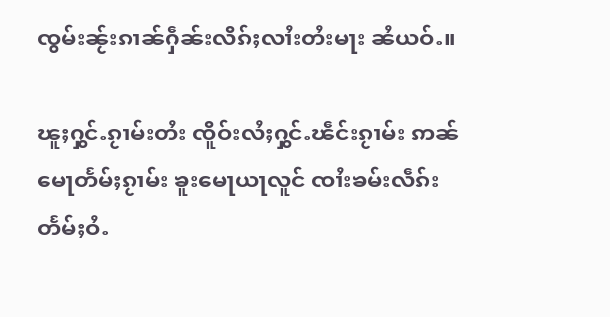ၸွမ်းၼႂ်းၵၢၼ်ႁဵၼ်းလိၵ်ႈလၢႆးတႆးမႃး ၼႆယဝ်ႉ။

ၽူႈႁွင်ႉၵႂၢမ်းတႆး ၸိူဝ်းလႆႈႁွင်ႉၽဵင်းၵႂၢမ်း ဢၼ်မေႃတႅမ်ႈၵႂၢမ်း ၶူးမေႃယႃလူင် ၸၢႆးၶမ်းလဵၵ်းတႅမ်ႈဝႆႉ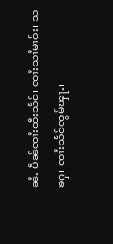ၼႆႉ ပဵၼ်ၸၢႆးထီးသႅင်၊ ၸၢႆးသၢႆမၢဝ်း၊ သၶႁ၊ ၸၢႆးသႅင်ၸွမ်ၾႃႉ၊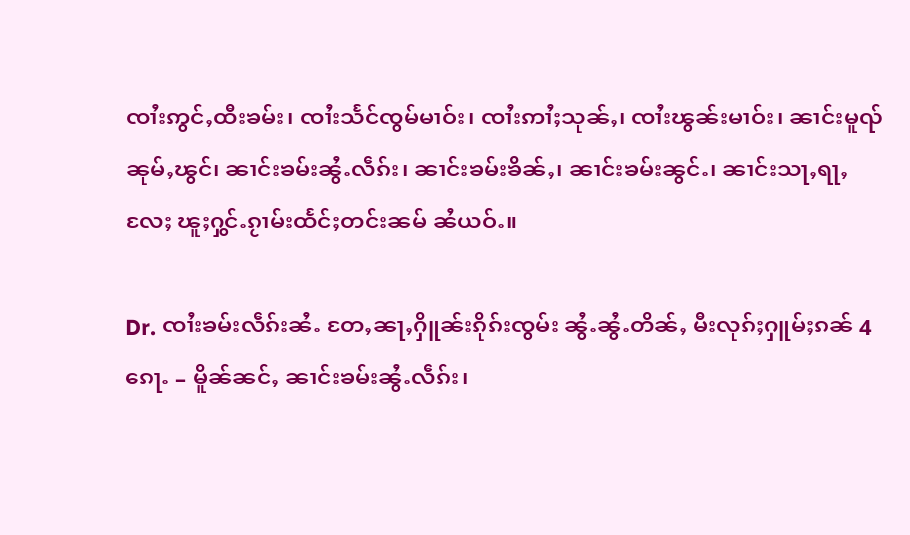ၸၢႆးဢွင်ႇထီးၶမ်း၊ ၸၢႆးသႅင်ၸွမ်မၢဝ်း၊ ၸၢႆးဢၢႆႈသုၼ်ႇ၊ ၸၢႆးၽွၼ်းမၢဝ်း၊ ၼၢင်းမူၺ်ၼုမ်ႇၽွင်၊ ၼၢင်းၶမ်းၼွႆႉလဵၵ်း၊ ၼၢင်းၶမ်းၶိၼ်ႇ၊ ၼၢင်းၶမ်းၼွင်ႉ၊ ၼၢင်းသႃႇရႃႇလႄႈ ၽူႈႁွင်ႉၵႂၢမ်းထႅင်ႈတင်းၼမ် ၼႆယဝ်ႉ။

Dr. ၸၢႆးၶမ်းလဵၵ်းၼႆႉ တႄႇၼႃႇႁိူၼ်းၵိုၵ်းၸွမ်း ၼွႆႉၼွႆႉတိၼ်ႇ မီးလုၵ်ႈႁူမ်ႈၵၼ် 4 ၵေႃႉ – မိူၼ်ၼင်ႇ ၼၢင်းၶမ်းၼွႆႉလဵၵ်း၊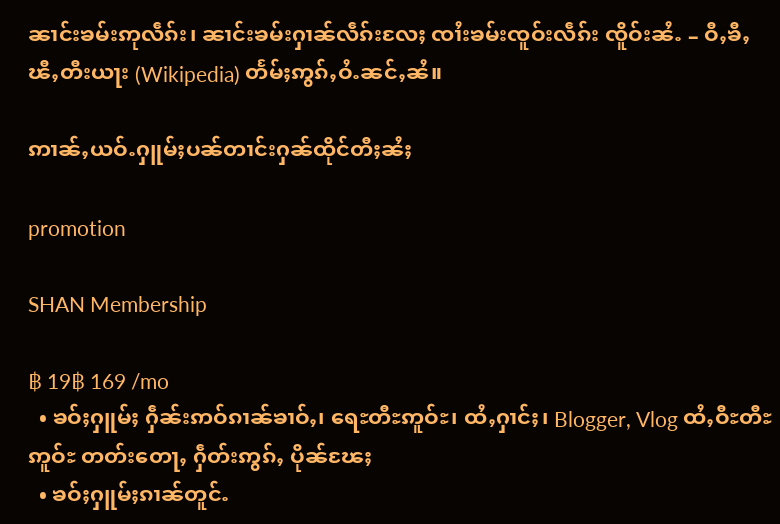ၼၢင်းၶမ်းဢုလဵၵ်း၊ ၼၢင်းၶမ်းႁၢၼ်လဵၵ်းလႄႈ ၸၢႆးၶမ်းၸူဝ်းလဵၵ်း ၸိူဝ်းၼႆႉ – ဝီႇၶီႇၽီႇတီးယႃး (Wikipedia) တႅမ်ႈဢွၵ်ႇဝႆႉၼင်ႇၼႆ။

ဢၢၼ်ႇယဝ်ႉႁူမ်ႈပၼ်တၢင်းႁၼ်ထိုင်တီႈၼႆႈ

promotion

SHAN Membership

฿ 19฿ 169 /mo
  • ၶဝ်ႈႁူမ်ႈ ႁဵၼ်းဢဝ်ၵၢၼ်ၶၢဝ်ႇ၊ ရေႊတီႊဢူဝ်ႊ၊ ထႆႇႁၢင်ႈ၊ Blogger, Vlog ထႆႇဝီႊတီႊဢူဝ်ႊ တတ်းတေႃႇ ႁဵတ်းဢွၵ်ႇ ပိုၼ်ၽႄႈ
  • ၶဝ်ႈႁူမ်ႈၵၢၼ်တူင်ႉ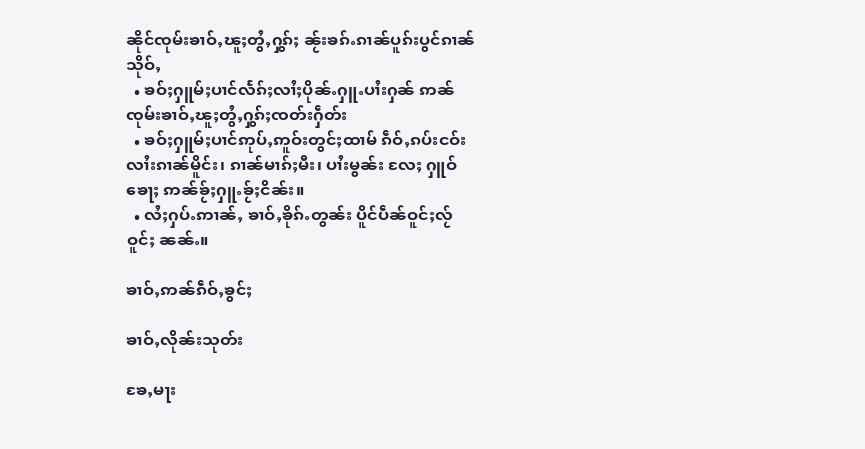ၼိုင်ၸုမ်းၶၢဝ်ႇၽူႈတွႆႇႁွၵ်ႈ ၼႂ်းၶၵ်ႉၵၢၼ်ပူၵ်းပွင်ၵၢၼ်သိုဝ်ႇ
  • ၶဝ်ႈႁူမ်ႈပၢင်လႅၵ်ႈလၢႆႈပိုၼ်ႉႁူႉပၢႆးႁၼ် ဢၼ်ၸုမ်းၶၢဝ်ႇၽူႈတွႆႇႁွၵ်ႈၸတ်းႁဵတ်း
  • ၶဝ်ႈႁူမ်ႈပၢင်ဢုပ်ႇဢူဝ်းတွင်ႈထၢမ် ၵဵဝ်ႇၵပ်းငဝ်းလၢႆးၵၢၼ်မိူင်း၊ ၵၢၼ်မၢၵ်ႈမီး၊ ပၢႆးမွၼ်း လႄႈ ႁူဝ်ၶေႃႈ ဢၼ်ၶႂ်ႈႁူႉၶႂ်ႈငိၼ်း။
  • လႆႈႁပ်ႉဢၢၼ်ႇ ၶၢဝ်ႇၶိုၵ်ႉတွၼ်း ပိူင်ပဵၼ်ဝူင်ႈလႂ်ဝူင်ႈ ၼၼ်ႉ။

ၶၢဝ်ႇဢၼ်ၵဵဝ်ႇၶွင်ႈ

ၶၢဝ်ႇလိုၼ်းသုတ်း

ၶႄႇမႃး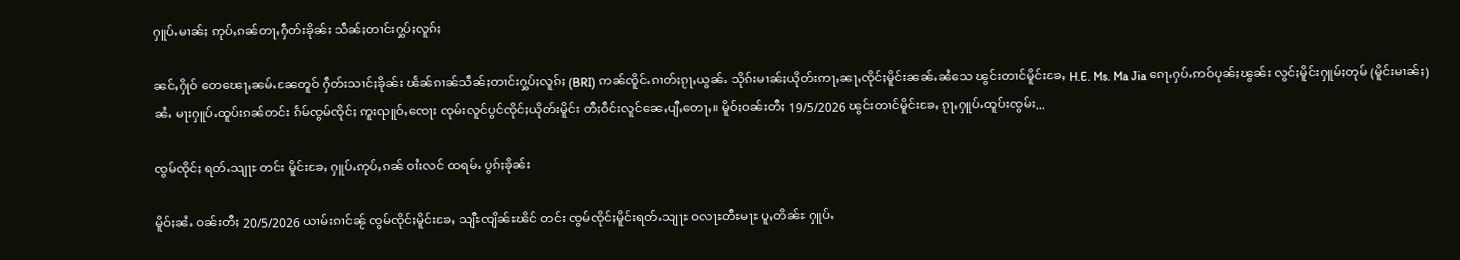ႁူပ်ႉမၢၼ်ႈ ဢုပ်ႇၵၼ်တႃႇႁဵတ်းၶိုၼ်း သဵၼ်ႈတၢင်းႁွပ်ႈလူၵ်ႈ

ၼင်ႇႁိုဝ် တေၽေႃႇၼမ်ႉၼႄတူဝ် ႁဵတ်းသၢင်ႈၶိုၼ်း ၽႅၼ်ၵၢၼ်သဵၼ်ႈတၢင်းႁွပ်ႈလူၵ်ႈ (BRI) ဢၼ်ၸိူင်ႉၵၢတ်ႈၵႂႃႇယွၼ်ႉ သိုၵ်းမၢၼ်ႈယိုတ်းဢႃႇၼႃႇၸိုင်ႈမိူင်းၼၼ်ႉၼႆသေ ၽွင်းတၢင်မိူင်းၶႄႇ H.E. Ms. Ma Jia ၵေႃႉႁပ်ႉဢဝ်ပုၼ်ႈၽွၼ်း လွင်ႈမိူင်းႁူမ်ႈတုမ် (မိူင်းမၢၼ်ႈ) ၼႆႉ မႃးႁူပ်ႉထူပ်းၵၼ်တင်း ၵႅမ်ၸွမ်ၸိုင်ႈ ဢူးၺူဝ်ႇၸေႃး ၸုမ်းလူင်ပွင်ၸိုင်ႈယိုတ်းမိူင်း တီႈဝဵင်းလူင်ၼေႇပျီႇတေႃႇ။ မိူဝ်ႈဝၼ်းတီႈ 19/5/2026 ၽွင်းတၢင်မိူင်းၶႄႇ ၵႂႃႇႁူပ်ႉထူပ်းၸွမ်း...

ၸွမ်ၸိုင်ႈ ရတ်ႉသျႃႊ တင်း မိူင်းၶႄႇ ႁူပ်ႉဢုပ်ႇၵၼ် ဝၢႆးလင် ထရမ်ႉ ပွၵ်ႈၶိုၼ်း

မိူဝ်ႈၼႆႉ ဝၼ်းတီႈ 20/5/2026 ယၢမ်းၵၢင်ၼႂ် ၸွမ်ၸိုင်ႈမိူင်းၶႄႇ သျီႊၸျိၼ်ႊၽိင် တင်း ၸွမ်ၸိုင်ႈမိူင်းရတ်ႉသျႃႊ ဝလႃႊတီႊမႃႊ ပူႇတိၼ်ႊ ႁူပ်ႉ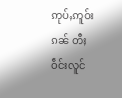ဢုပ်ႇဢူဝ်းၵၼ် တီႈဝဵင်းလူင်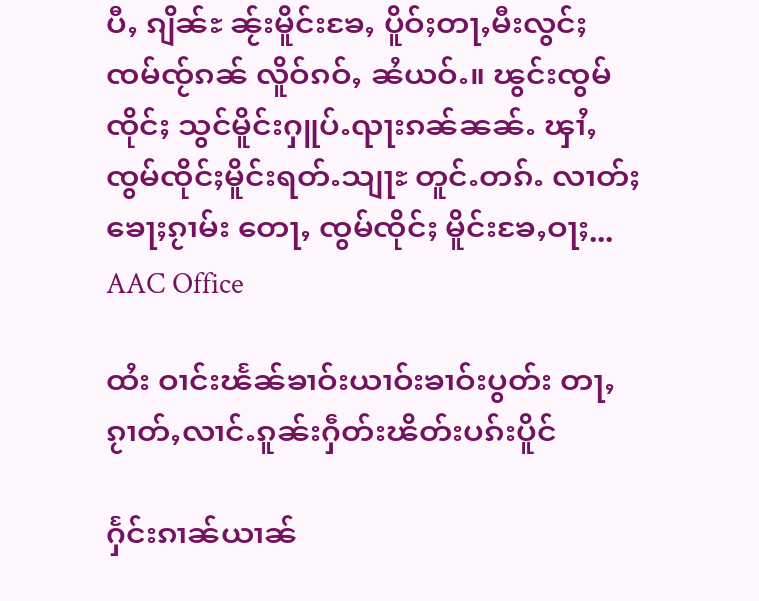ပီႇ ၵျိၼ်ႊ ၼႂ်းမိူင်းၶႄႇ ပိူဝ်ႈတႃႇမီးလွင်ႈၸမ်ၸႂ်ၵၼ် လိူဝ်ၵဝ်ႇ ၼႆယဝ်ႉ။ ၽွင်းၸွမ်ၸိုင်ႈ သွင်မိူင်းႁူပ်ႉၺႃးၵၼ်ၼၼ်ႉ ၾၢႆႇၸွမ်ၸိုင်ႈမိူင်းရတ်ႉသျႃႊ တူင်ႉတၵ်ႉ လၢတ်ႈၶေႃႈၵႂၢမ်း တေႃႇ ၸွမ်ၸိုင်ႈ မိူင်းၶႄႇဝႃႈ...
AAC Office

ထႆး ဝၢင်းၽႅၼ်ၶၢဝ်းယၢဝ်းၶၢဝ်းပွတ်း တႃႇၵႂၢတ်ႇလၢင်ႉၵူၼ်းႁဵတ်းၽိတ်းပၵ်းပိူင်

ႁႅင်းၵၢၼ်ယၢၼ်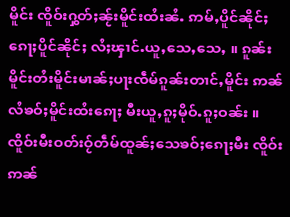မိူင်း ၸိူဝ်းႁွတ်ႈၼႂ်းမိူင်းထႆးၼႆႉ ဢမ်ႇပိူင်ၼိုင်ႈၵေႃႈပိူင်ၼိုင်ႈ လႆႈၾၢင်ႉယူႇသေႇသေႇ ။ ၵူၼ်းမိူင်းတႆးမိူင်းမၢၼ်ႈပႃးၸဵမ်ၵူၼ်းတၢင်ႇမိူင်း ဢၼ်လႆၶဝ်ႈမိူင်းထႆးၵေႃႈ မီးယူႇၵူႈမိုဝ်ႉၵူႈဝၼ်း ။ ၸိူဝ်းမီးဝတ်းဝႂ်တဵမ်ထူၼ်ႈသေၶဝ်ႈၵေႃႈမီး ၸိူဝ်းဢၼ်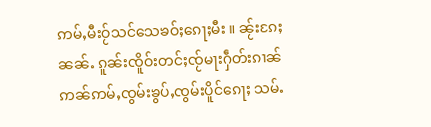ဢမ်ႇမီးဝႂ်သင်သေၶဝ်ႈၵေႃႈမီး ။ ၼႂ်းၵႄႈၼၼ်ႉ ၵူၼ်းၸိူဝ်းတင်ႈၸႂ်မႃးႁဵတ်းၵၢၼ်ဢၼ်ဢမ်ႇၸွမ်းၶွပ်ႇၸွမ်းပိူင်ၵေႃႈ သမ်ႉ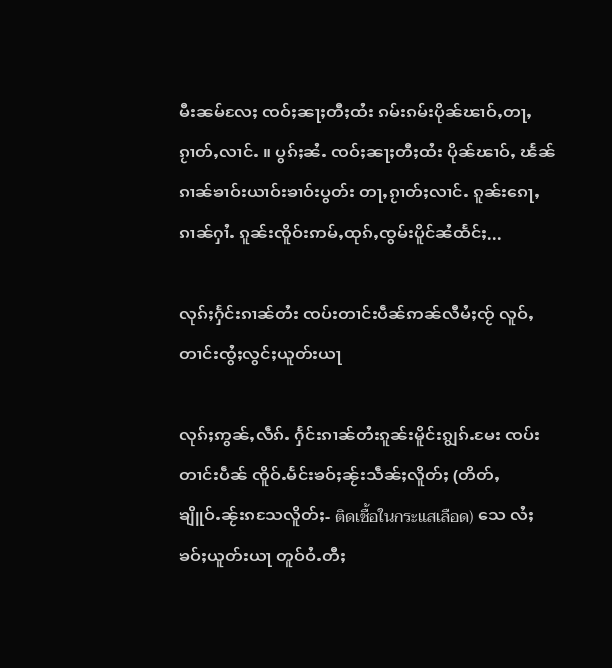မီးၼမ်လႄႈ ၸဝ်ႈၼႃႈတီႈထႆး ၵမ်းၵမ်းပိုၼ်ၽၢဝ်ႇတႃႇၵႂၢတ်ႇလၢင်ႉ ။ ပွၵ်ႈၼႆႉ ၸဝ်ႈၼႃႈတီႈထႆး ပိုၼ်ၽၢဝ်ႇ ၽႅၼ်ၵၢၼ်ၶၢဝ်းယၢဝ်းၶၢဝ်းပွတ်း တႃႇၵႂၢတ်ႈလၢင်ႉ ၵူၼ်းၵေႃႇၵၢၼ်ႁၢႆႉ ၵူၼ်းၸိူဝ်းဢမ်ႇထုၵ်ႇၸွမ်းပိူင်ၼႆထႅင်ႈ...

လုၵ်ႈႁႅင်းၵၢၼ်တႆး ၸပ်းတၢင်းပဵၼ်ဢၼ်လီမႆႈၸႂ် လူဝ်ႇတၢင်းၸွႆႈလွင်ႈယူတ်းယႃ

လုၵ်ႈဢွၼ်ႇလဵၵ်ႉ ႁႅင်းၵၢၼ်တႆးၵူၼ်းမိူင်းၵျွၵ်ႉမႄး ၸပ်းတၢင်းပဵၼ် ၸိူဝ်ႉမႅင်းၶဝ်ႈၼႂ်းသဵၼ်ႈလိူတ်ႈ (တိတ်ႇၶျိူဝ်ႉၼႂ်းၵသႄလိူတ်ႈ- ติดเชื้อในกระแสเลือด) သေ လႆႈၶဝ်ႈယူတ်းယႃ တူဝ်ဝႆႉတီႈ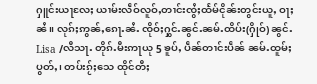ႁူင်းယႃလႄႈ ယၢမ်းလဵဝ်လူဝ်ႇတၢင်းၸွႆႈထႅမ်ငိုၼ်းတွင်းယူႇ ဝႃႈၼႆ။ လုၵ်ႈဢွၼ်ႇၵေႃႉၼႆႉ ၸိုဝ်ႈႁွင်ႉၼွင်ႉၼမ်ႉထိပ်း(ႁိုဝ်) ၼွင်ႉ Lisa /လီသႃႉ တိုၵ်ႉမီးဢႃယု 5 ၶူပ်ႇ ပဵၼ်တၢင်းပဵၼ် ၼမ်ႉထူမ်ႈပွတ်ႇ၊ တပ်းၵႂ်ႈသေ ထိုင်တီႈ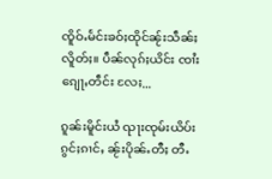ၸိူဝ်ႉမႅင်းၶဝ်ႈထိုင်ၼႂ်းသဵၼ်ႈလိူတ်ႈ။ ပဵၼ်လုၵ်ႈယိင်း ၸၢႆးၵျေႃႇတဵင်း လႄႈ...

ၵူၼ်းမိူင်းယႆ ၺႃးၸုမ်းယိပ်းၵွင်ႈၵၢင်ႇ ၼႂ်းပိုၼ်ႉတီႈ တီႉ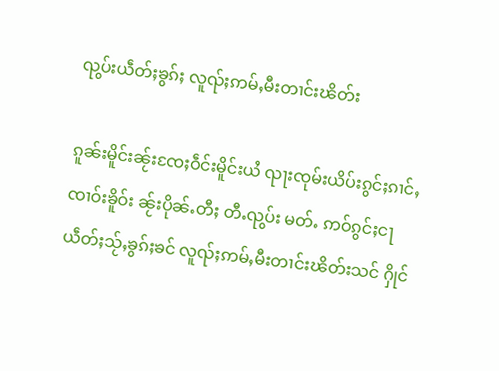ၺွပ်းယဵတ်ႈၶွၵ်ႈ လူၺ်ႈဢမ်ႇမီးတၢင်းၽိတ်း

ၵူၼ်းမိူင်းၼႂ်းၸႄႈဝဵင်းမိူင်းယႆ ၺႃးၸုမ်းယိပ်းၵွင်ႈၵၢင်ႇ ၸၢဝ်းၶိူဝ်း ၼႂ်းပိုၼ်ႉတီႈ တီႉၺွပ်း မတ်ႉ ဢဝ်ၵွင်ႈငႃ ယဵတ်ႈသႂ်ႇၶွၵ်ႈၶင် လူၺ်ႈဢမ်ႇမီးတၢင်းၽိတ်းသင် ႁိုင်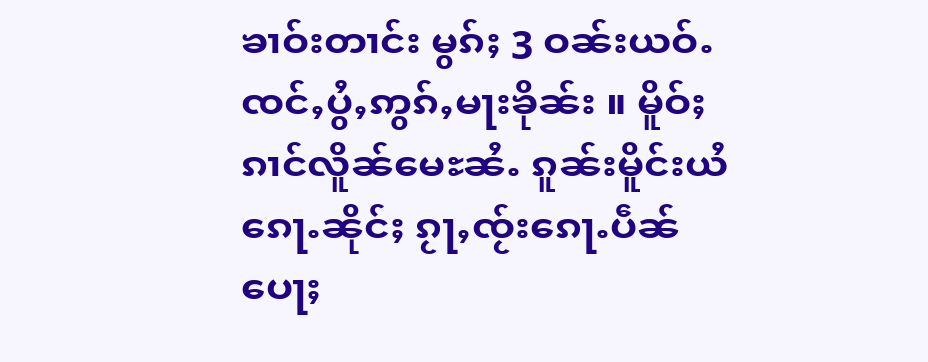ၶၢဝ်းတၢင်း မွၵ်ႈ 3 ဝၼ်းယဝ်ႉ ၸင်ႇပွႆႇဢွၵ်ႇမႃးၶိုၼ်း ။ မိူဝ်ႈၵၢင်လိူၼ်မေႊၼႆႉ ၵူၼ်းမိူင်းယႆၵေႃႉၼိုင်ႈ ၵႂႃႇၸႂ်းၵေႃႉပဵၼ်ပေႃႈ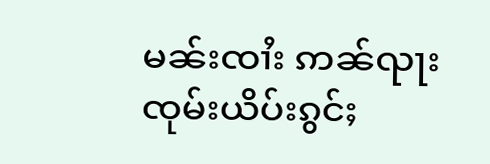မၼ်းၸၢႆး ဢၼ်ၺႃးၸုမ်းယိပ်းၵွင်ႈ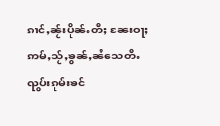ၵၢင်ႇၼႂ်းပိုၼ်ႉတီႈ ၼႄးဝႃႈဢမ်ႇသႂ်ႇၶွၼ်ႇၼႆသေတီႉၺွပ်းၵုမ်းၶင်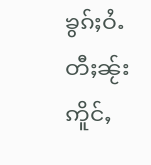ၶွၵ်ႈဝႆႉ တီႈၼႂ်းဢိူင်ႇ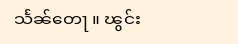သႅၼ်တေႃ ။ ၽွင်း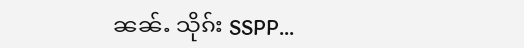ၼၼ်ႉ သိုၵ်း SSPP...